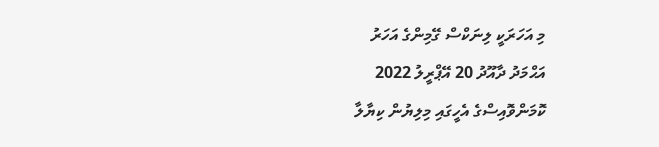މި އަހަރަކީ ލިނަކްސް ގޭމިންގެ އަހަރު
އަޙްމަދު ދާއޫދު 20 އޭޕްރީލު 2022
ކޮމަންވޮއިސްގެ އެހީގައި މިލިޔުން ކިޔާލާ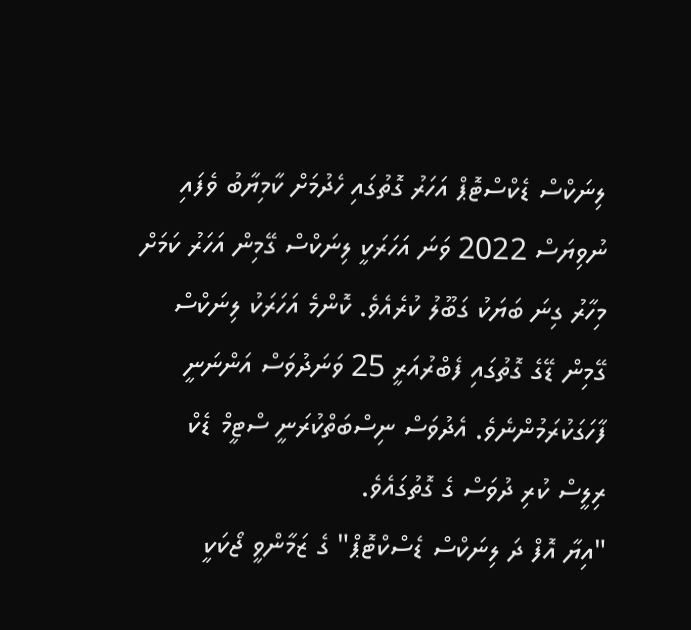ލިނަކްސް ޑެކްސްޓޮޕް އަހަރު ގޮތުގައި ހެދުމަށް ކާމިޔާބު ވެފައި ނުވިޔަސް 2022 ވަނަ އަހަރަކީ ލިނަކްސް ގޭމިން އަހަރު ކަމަށް މިހާރު ގިނަ ބަޔަކު ގަބޫލު ކުރެއެވެ. ކޮންމެ އަހަރަކު ލިނަކްސް ގޭމިން ޑޭގެ ގޮތުގައި ފެބްރުއަރީ 25 ވަނަދުވަސް އަންނަނީ ފާހަގަކުރަމުންނެވެ. އެދުވަސް ނިސްބަތްކުރަނީ ސްޓީމް ޑެކް ރިލީސް ކުރި ދުވަސް ގެ ގޮތުގައެވެ.
"އިޔާ އޮފް ދަ ލިނަކްސް ޑެސްކްޓޮޕް" ގެ ޒަމާންވީ ޖޯކަކީ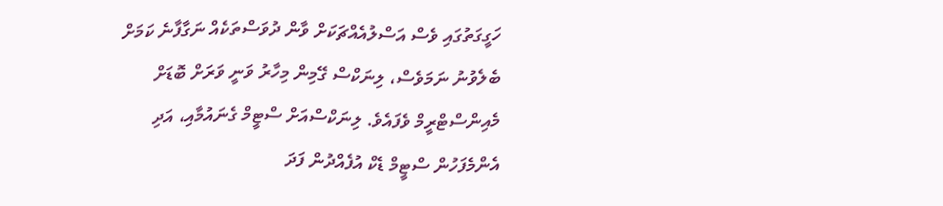ހަގީގަތުގައި ވެސް އަސްލުއެއްޗަކަށް ވާން ދުވަސްތަކެއް ނަގާފާނެ ކަމަށް ބެލެވުނު ނަމަވެސް، ލިނަކްސް ގޭމިން މިހާރު ވަނީ ވަރަށް ބޮޑަށް މެއިންސްޓްރީމް ވެފައެވެ. ލިނަކްސްއަށް ސްޓީމް ގެނައުމާއި، އަދި އެންމެފަހުން ސްޓީމް ޑެކް އުފެއްދުން ފަދަ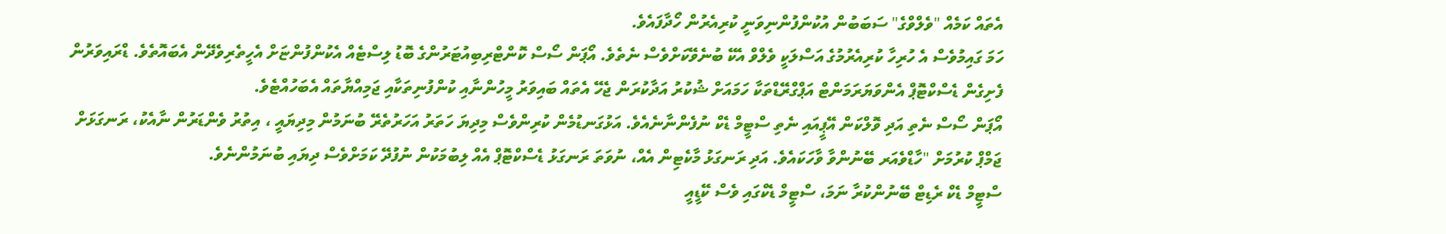އެތައް ކަމެއް "ވެލްވްގެ" ސަބަބުން އުކުންފުންނިވަނީ ކުރިއެރުން ހޯދާފައެވެ.
ހަމަ ގައިމުވެސް އެ ހުރިހާ ކުރިއެރުމުގެ އަސްލަކީ ވެލްވް އެކޭ ބުނެވޭކަށްވެސް ނެތެވެ. އޯޕަން ސޯސް ކޮންޓްރިބިއުޓަރުންގެ ބޮޑު ލިސްޓެއް އެކުންފުންޏަށް އެހީތެރިވެދޭން އެބައޮތެވެ. ޑްރައިވަރުން ފެށިގެން ޑެސްކްޓޮޕް އެންވަޔަރަމަންޓް އަޕްގްރޭޑްތަކާ ހަމައަށް ޝުކުރު އަދާކުރަން ޖެހޭ އެތައް ބައިވަރު މީހުންނާއި ކުންފުނިތަކާއި ޖަމިއްޔާތައް އެބަހުއްޓެވެ.
އޯޕަން ސޯސް ނެތި އަދި ވޮލްކަން އޭޕީއައި ނެތި ސްޓީމް ޑެކް ނުފެންނާނެއެވެ. އަޅުގަނޑުމެން ކުރިންވެސް މިދިޔަ ހަތަރު އަހަރުތެރޭ ބުނަމުން މިދިޔައީ ، އިތުރު ވެންޑަރުން ނާއެކު، ރަނގަޅަށް ޖަމްޕް ކުރުމަށް "ހާޑްވެއަރ ބޭނުންވާ ވާހަކައެވެ. އަދި ރަނގަޅު މާކެޓިން އެއް، ނުވަތަ ރަނގަޅު ޑެސްކްޓޮޕް އެއް ލިބުމަކުން ނުފުދޭ ކަމަށްވެސް ދިޔައި ބުނަމުންނެވެ.
ސްޓީމް ޑެކް ރެޑިޓް ބޭނުންކުރާ ނަމަ، ސްޓީމް ޑެކްގައި ވެސް ކޭޑީއީ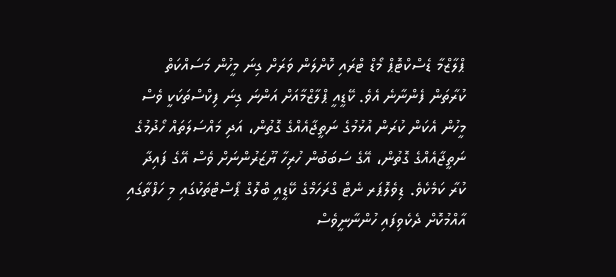ޕްލާޒްމާ ޑެސްކްޓޮޕް މޯޑް ޓްރައި ކޮށްލަން ވަރަށް ގިނަ މީހުން މަސައްކަތް ކުރާތަން ފެންނާނެ އެވެ. ކޭޑީއީ ޕްލާޒްމާއަށް އަންނަ ގިނަ ފިކްސްތަކަކީ ވެސް މީހުން އެކަން ކުރަން އުޅުމުގެ ނަތީޖާއެއްގެ ގޮތުން، އަދި މައްސަލަތައް ހޯދުމުގެ ނަތީޖާއެއްގެ ގޮތުން، އޭގެ ސަބަބުން ހުރިހާ ޔޫޒަރުންނަށް ވެސް އޭގެ ފައިދާ ކުރާ ކަމެކެވެ. ޑިވެލޮޕަރ ނެޓް ގްރަހަމްގެ ކޭޑީއީ ބްލޮގް ޕޯސްޓްތަކުގައި މި ހަފްތާގައި އާއްމުކޮށް ދެކެވިފައި ހުންނާނީވެސް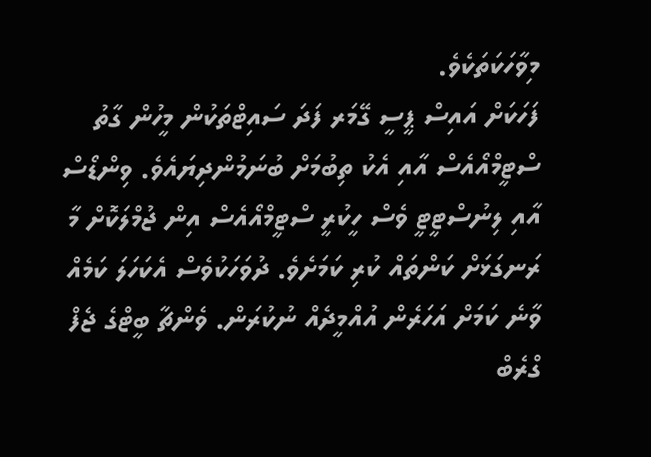މިވާހަކަތަކެވެ.
ފަހަކަށް އައިސް ޕީސީ ގޭމަރ ފަދަ ސައިޓްތަކުން މީހުން ގާތު ސްޓީމްއޯއެސް އާއި އެކު ތިބުމަށް ބުނަމުންދިޔައެވެ. ވިންޑޯސް އާއި ލިނުސްޓީޓީ ވެސް ހީކުރީ ސްޓީމްއޯއެސް އިން ޖުމްލަކޮށް މާ ރަނގަޅަށް ކަންތައް ކުރި ކަމަށެވެ. ދުވަހަކުވެސް އެކަހަލަ ކަމެއް ވާނެ ކަމަށް އަހަރެން އުއްމީދެއް ނުކުރަން. ވެންޗާ ބީޓްގެ ޖެފް ގްރެބް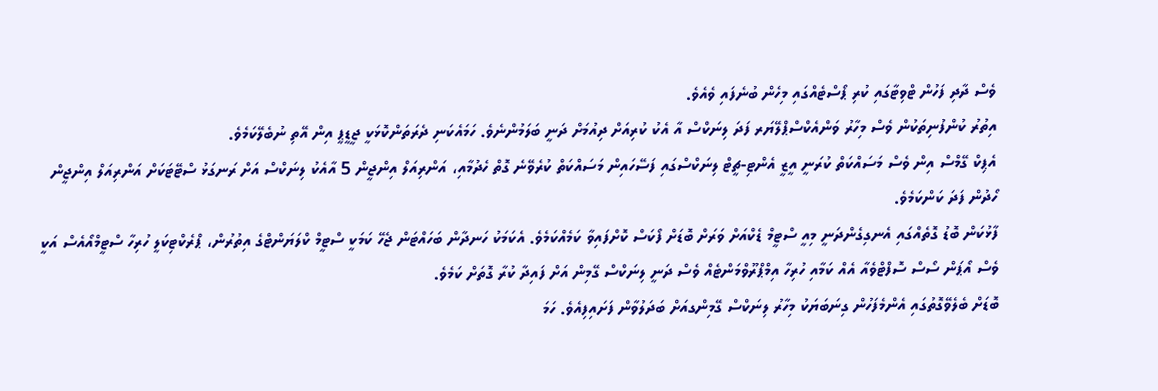ވެސް ދާދި ފަހުން ޓްވިޓާގައި ކުރި ޕޯސްޓެއްގައި މިހެން ބުނެފައި ވެއެވެ.
އިތުރު ކުންފުނިތަކުން ވެސް މިހާރު ވަންއެކްސްޕްލޭޔަރ ފަދަ ލިނަކްސް އާ އެކު ކުރިއަށް ދިއުމަށް ދަނީ ބަލަމުންނެވެ. ހަމައެކަނި ދެރަތަންކޮޅަކީ ޖީޑީޕީ އިން އޭތި ނުބެލޭކަމެވެ.
އެޕިކް ގޭމްސް އިން ވެސް މަސައްކަތް ކުރަނީ އީޒީ އެންޓި-ޗީޓް ލިނަކްސްގައި ފަސޭހައިން މަސައްކަތް ކުރެވޭނެ ގޮތް ހެދުމާއި، އަންރިއަލް އިންޖީން 5 އާއެކު ލިނަކްސް އަށް ރަނގަޅު ސްޓޭޓަކަށް އަންރިއަލް އިންޖީން ހޯދުން ފަދަ ކަންކަމެވެ.
ފާޅުކަން ބޮޑު ގޮތެއްގައި އެނގިގެންދަނީ މިއީ ސްޓީމް ޑެކްއަށް ވަރަށް ބޮޑަށް ފޯކަސް ކޮށްފައިވާ ކަމެއްކަމެވެ. އެކަމަކު ހަނދާން ބަހައްޓަން ޖެހޭ ކަމަކީ ސްޓީމް ކްލަޔަންޓްގެ އިތުރުން، ޕްރެކްޓިކަލީ ހުރިހާ ސްޓީމްއޯއެސް އަކީ ވެސް އޯޕަން ސޯސް ސޮފްޓްވެއާ އެއް ކަމާއި ހުރިހާ އިމްޕްރޫވްމަންޓެއް ވެސް ދަނީ ލިނަކްސް ގޭމިން އަށް ފައިދާ ކުރާ ގޮތަށް ކަމެވެ.
ބޮޑަށް ބެލެވޭގޮތުގައި އެންމެފަހުން ގިނަބަޔަކު މިހާރު ލިނަކްސް ގޭމިންގއަށް ބަދަލުވާން ފަށައިފިއެވެ. ހަމަ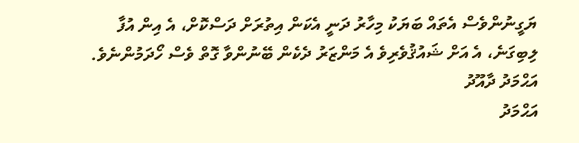ޔަގީނުންވެސް އެތައް ބަޔަކު މިހާރު ދަނީ އެކަން އިތުރަށް ދަސްކޮށް، އެ އިން އުފާ ލިބިގަނެ، އެ އަށް ޝައުޤުވެރިވެ އެ މަންޒަރު ދެކެން ބޭނުންވާ ގޮތް ވެސް ހޯދަމުންނެވެ.
އަޙްމަދު ދާއޫދު
އަޙްމަދު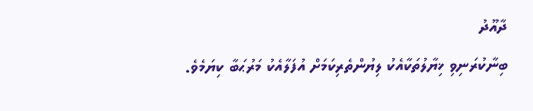ދާއޫދު
ބިނާކުރަނިވި ޚިޔާލުތަކާއެކު ލިޔުންތެރިކަމަށް އުފަލާއެކު މަރުޙަބާ ކިޔަމެވެ.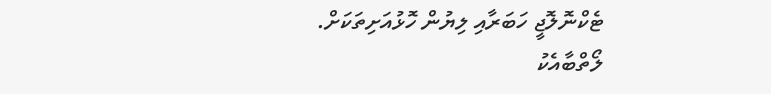ޓެކްނޮލޮޖީ ހަބަރާއި ލިޔުން ހޮޅުއަށިތަކަށް.
ލޯތްބާއެކު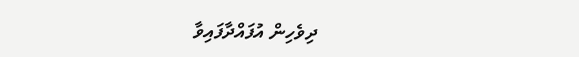ދިވެހިން އުފައްދާފައިވާ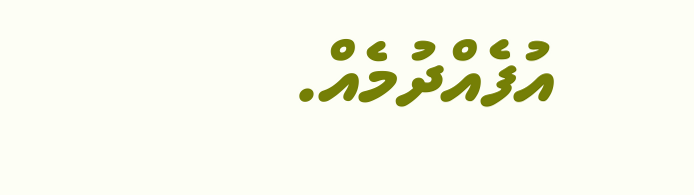އުފެއްދުމެއް.